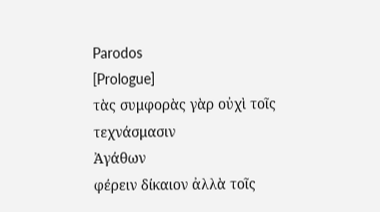Parodos
[Prologue]
τὰς συμφορὰς γὰρ οὐχὶ τοῖς τεχνάσμασιν
Ἀγάθων
φέρειν δίκαιον ἀλλὰ τοῖς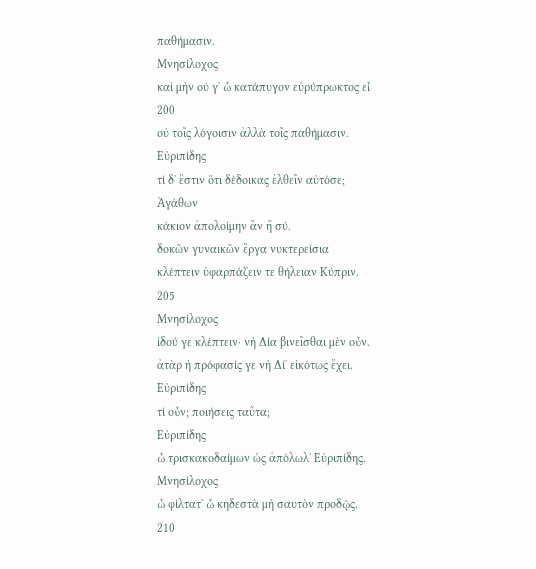παθήμασιν.
Μνησίλοχος
καὶ μὴν ού γʼ ὦ κατάπυγον εὐρύπρωκτος εἶ
200
οὐ τοῖς λόγοισιν ἀλλὰ τοῖς παθήμασιν.
Εὐριπίδης
τί δʼ ἔστιν ὅτι δέδοικας ἐλθεῖν αὐτόσε;
Ἀγάθων
κάκιον ἀπολοίμην ἂν ἢ σύ.
δοκῶν γυναικῶν ἔργα νυκτερείσια
κλέπτειν ὑφαρπάζειν τε θήλειαν Κύπριν.
205
Μνησίλοχος
ἰδού γε κλέπτειν· νὴ Δία βινεῖσθαι μὲν οὖν.
ἀτὰρ ἡ πρόφασίς γε νὴ Δίʼ εἰκότως ἔχει.
Εὐριπίδης
τί οὖν; ποιήσεις ταῦτα;
Εὐριπίδης
ὦ τρισκακοδαίμων ὡς ἀπόλωλʼ Εὐριπίδης.
Μνησίλοχος
ὦ φίλτατʼ ὦ κηδεστὰ μὴ σαυτὸν προδῷς.
210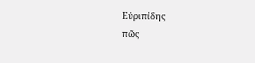Εὐριπίδης
πῶς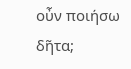οὖν ποιήσω δῆτα;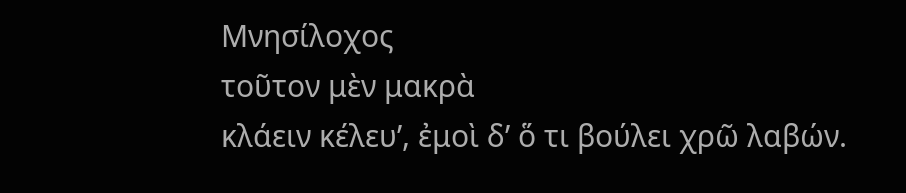Μνησίλοχος
τοῦτον μὲν μακρὰ
κλάειν κέλευʼ, ἐμοὶ δʼ ὅ τι βούλει χρῶ λαβών.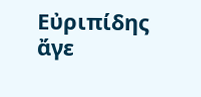Εὐριπίδης
ἄγε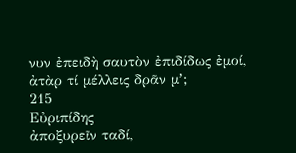νυν ἐπειδὴ σαυτὸν ἐπιδίδως ἐμοί,
ἀτὰρ τί μέλλεις δρᾶν μʼ;
215
Εὐριπίδης
ἀποξυρεῖν ταδί,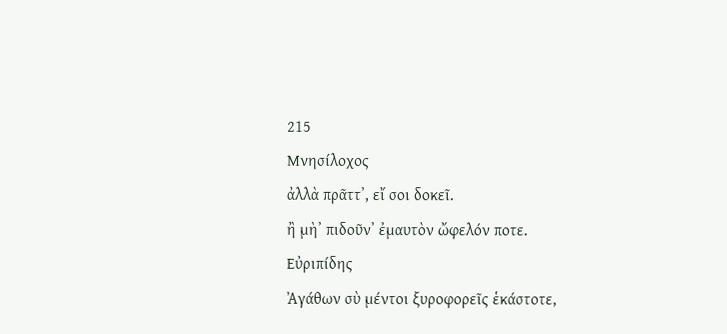215
Μνησίλοχος
ἀλλὰ πρᾶττʼ, εἴ σοι δοκεῖ.
ἢ μὴʼ πιδοῦνʼ ἐμαυτὸν ὤφελόν ποτε.
Εὐριπίδης
Ἀγάθων σὺ μέντοι ξυροφορεῖς ἑκάστοτε,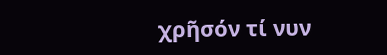χρῆσόν τί νυν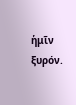ἡμῖν ξυρόν.